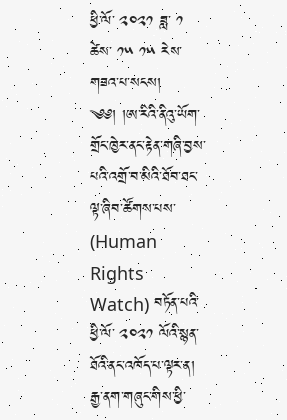ཕྱི་ལོ་ ༢༠༢༡ ཟླ་ ༡ ཚེས་ ༡༥ ༡༥ རེས་གཟའ་པ་སངས།
༄༅། །ཨ་རིའི་ནིའུ་ཡོག་གྲོང་ཁྱེར་ནང་རྟེན་གཞི་བྱས་པའི་འགྲོ་བ་མིའི་ཐོབ་ཐང་ལྟ་ཞིབ་ཚོགས་པས་ (Human Rights Watch) བཏོན་པའི་ཕྱི་ལོ་ ༢༠༢༡ ལོའི་སྙན་ཐོའི་ནང་འཁོད་པ་ལྟར་ན། རྒྱ་ནག་གཞུང་གིས་ཕྱི་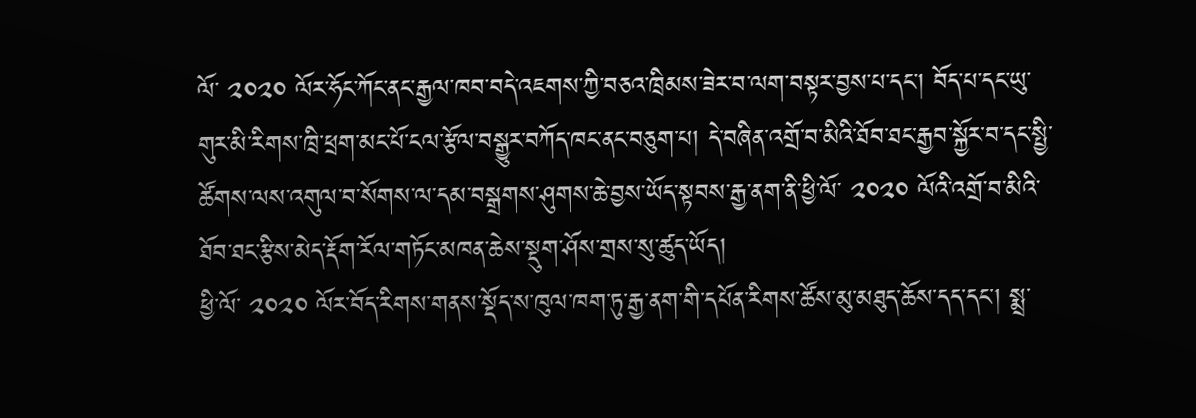ལོ་ ༢༠༢༠ ལོར་ཧོང་ཀོང་ནང་རྒྱལ་ཁབ་བདེ་འཇགས་ཀྱི་བཅའ་ཁྲིམས་ཟེར་བ་ལག་བསྟར་བྱས་པ་དང་། བོད་པ་དང་ཡུ་གུར་མི་རིགས་ཁྲི་ཕྲག་མང་པོ་ངལ་རྩོལ་བསྒྱུར་བཀོད་ཁང་ནང་བཅུག་པ། དེ་བཞིན་འགྲོ་བ་མིའི་ཐོབ་ཐང་རྒྱབ་སྐྱོར་བ་དང་སྤྱི་ཚོགས་ལས་འགུལ་བ་སོགས་ལ་དམ་བསྒྲགས་ཤུགས་ཆེ་བྱས་ཡོད་སྟབས་རྒྱ་ནག་ནི་ཕྱི་ལོ་ ༢༠༢༠ ལོའི་འགྲོ་བ་མིའི་ཐོབ་ཐང་རྩིས་མེད་རྡོག་རོལ་གཏོང་མཁན་ཆེས་སྡུག་ཤོས་གྲས་སུ་ཚུད་ཡོད།
ཕྱི་ལོ་ ༢༠༢༠ ལོར་བོད་རིགས་གནས་སྡོད་ས་ཁུལ་ཁག་ཏུ་རྒྱ་ནག་གི་དཔོན་རིགས་ཚོས་མུ་མཐུད་ཆོས་དད་དང་། སྨྲ་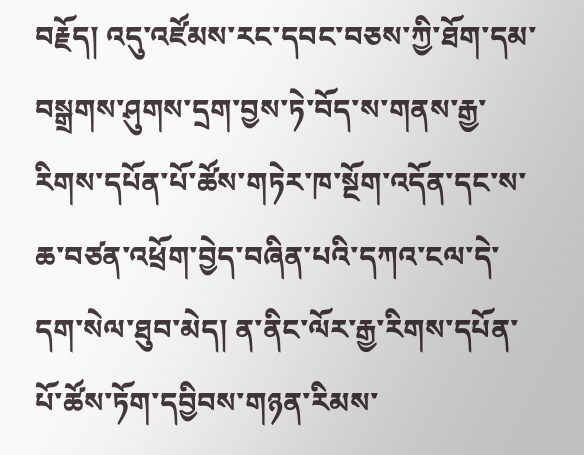བརྗོད། འདུ་འཛོམས་རང་དབང་བཅས་ཀྱི་ཐོག་དམ་བསྒྲགས་ཤུགས་དྲག་བྱས་ཏེ་བོད་ས་གནས་རྒྱ་རིགས་དཔོན་པོ་ཚོས་གཏེར་ཁ་སྔོག་འདོན་དང་ས་ཆ་བཙན་འཕྲོག་བྱེད་བཞིན་པའི་དཀའ་ངལ་དེ་དག་སེལ་ཐུབ་མེད། ན་ནིང་ལོར་རྒྱ་རིགས་དཔོན་པོ་ཚོས་ཏོག་དབྱིབས་གཉན་རིམས་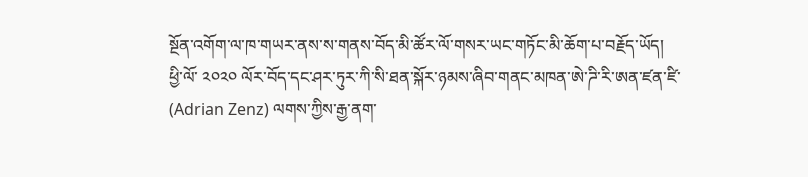སྔོན་འགོག་ལ་ཁ་གཡར་ནས་ས་གནས་བོད་མི་ཚོར་ལོ་གསར་ཡང་གཏོང་མི་ཆོག་པ་བརྗོད་ཡོད།
ཕྱི་ལོ་ ༢༠༢༠ ལོར་བོད་དང་ཤར་ཏུར་ཀི་སི་ཐན་སྐོར་ཉམས་ཞིབ་གནང་མཁན་ཨེ་ཌི་རི་ཨན་ཛན་ཛི་ (Adrian Zenz) ལགས་ཀྱིས་རྒྱ་ནག་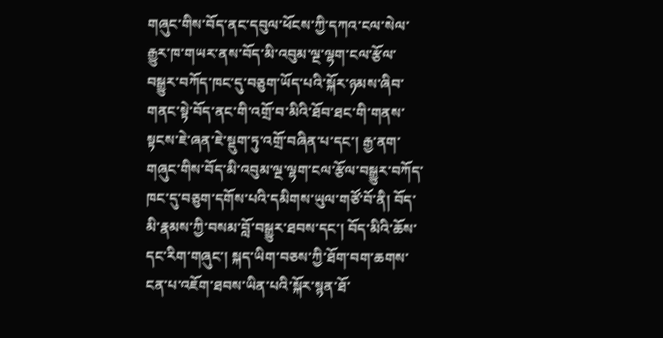གཞུང་གིས་བོད་ནང་དབུལ་ཕོངས་ཀྱི་དཀའ་ངལ་སེལ་རྒྱུར་ཁ་གཡར་ནས་བོད་མི་འབུམ་ལྔ་ལྷག་ངལ་རྩོལ་བསྒྱུར་བཀོད་ཁང་དུ་བཅུག་ཡོད་པའི་སྐོར་ཉམས་ཞིབ་གནང་སྟེ་བོད་ནང་གི་འགྲོ་བ་མིའི་ཐོབ་ཐང་གི་གནས་སྟངས་ཇེ་ཞན་ཇེ་སྡུག་ཏུ་འགྲོ་བཞིན་པ་དང་། རྒྱ་ནག་གཞུང་གིས་བོད་མི་འབུམ་ལྔ་ལྷག་ངལ་རྩོལ་བསྒྱུར་བཀོད་ཁང་དུ་བཅུག་དགོས་པའི་དམིགས་ཡུལ་གཙོ་བོ་ནི། བོད་མི་རྣམས་ཀྱི་བསམ་བློ་བསྒྱུར་ཐབས་དང་། བོད་མིའི་ཆོས་དང་རིག་གཞུང་། སྐད་ཡིག་བཅས་ཀྱི་ཐོག་བག་ཆགས་ངན་པ་འཇོག་ཐབས་ཡིན་པའི་སྐོར་སྙན་ཐོ་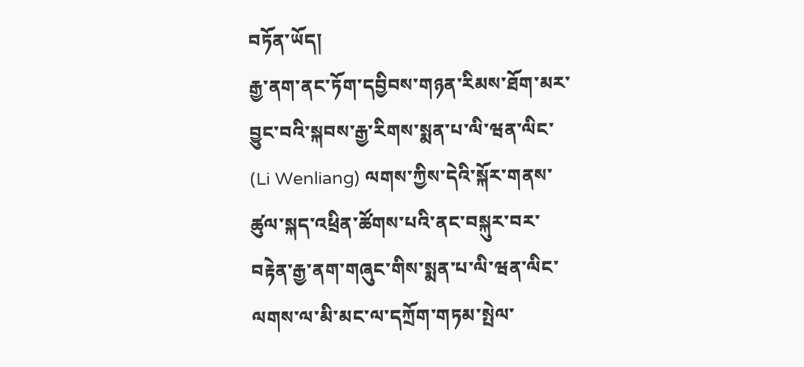བཏོན་ཡོད།
རྒྱ་ནག་ནང་ཏོག་དབྱིབས་གཉན་རིམས་ཐོག་མར་བྱུང་བའི་སྐབས་རྒྱ་རིགས་སྨན་པ་ལི་ཝན་ལིང་ (Li Wenliang) ལགས་ཀྱིས་དེའི་སྐོར་གནས་ཚུལ་སྐད་འཕྲིན་ཚོགས་པའི་ནང་བསྐུར་བར་བརྟེན་རྒྱ་ནག་གཞུང་གིས་སྨན་པ་ལི་ཝན་ལིང་ལགས་ལ་མི་མང་ལ་དཀྲོག་གཏམ་སྤེལ་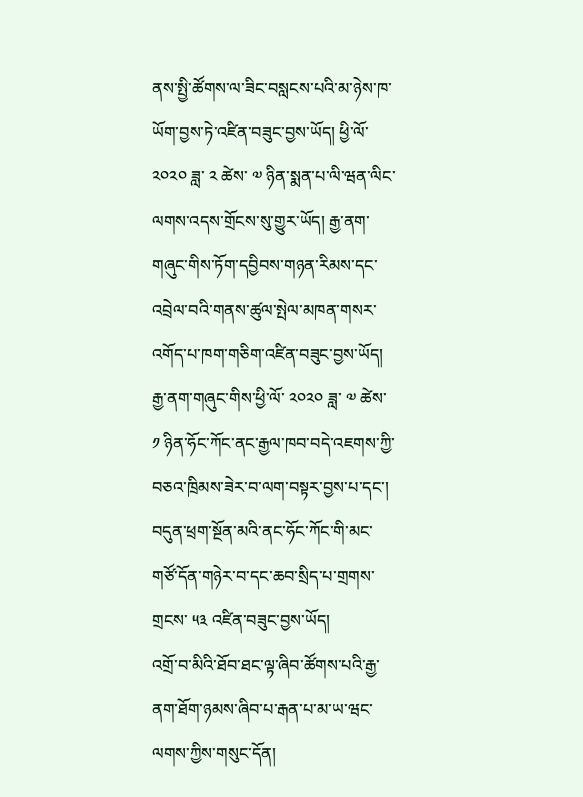ནས་སྤྱི་ཚོགས་ལ་ཟིང་བསླངས་པའི་མ་ཉེས་ཁ་ཡོག་བྱས་ཏེ་འཛིན་བཟུང་བྱས་ཡོད། ཕྱི་ལོ་ ༢༠༢༠ ཟླ་ ༢ ཚེས་ ༧ ཉིན་སྨན་པ་ལི་ཝན་ལིང་ལགས་འདས་གྲོངས་སུ་གྱུར་ཡོད། རྒྱ་ནག་གཞུང་གིས་ཏོག་དབྱིབས་གཉན་རིམས་དང་འབྲེལ་བའི་གནས་ཚུལ་སྤེལ་མཁན་གསར་འགོད་པ་ཁག་གཅིག་འཛིན་བཟུང་བྱས་ཡོད། རྒྱ་ནག་གཞུང་གིས་ཕྱི་ལོ་ ༢༠༢༠ ཟླ་ ༧ ཚེས་ ༡ ཉིན་ཧོང་ཀོང་ནང་རྒྱལ་ཁབ་བདེ་འཇགས་ཀྱི་བཅའ་ཁྲིམས་ཟེར་བ་ལག་བསྟར་བྱས་པ་དང་། བདུན་ཕྲག་སྔོན་མའི་ནང་ཧོང་ཀོང་གི་མང་གཙོ་དོན་གཉེར་བ་དང་ཆབ་སྲིད་པ་གྲགས་གྲངས་ ༥༣ འཛིན་བཟུང་བྱས་ཡོད།
འགྲོ་བ་མིའི་ཐོབ་ཐང་ལྟ་ཞིབ་ཚོགས་པའི་རྒྱ་ནག་ཐོག་ཉམས་ཞིབ་པ་རྒན་པ་མ་ཡ་ཝང་ལགས་ཀྱིས་གསུང་དོན།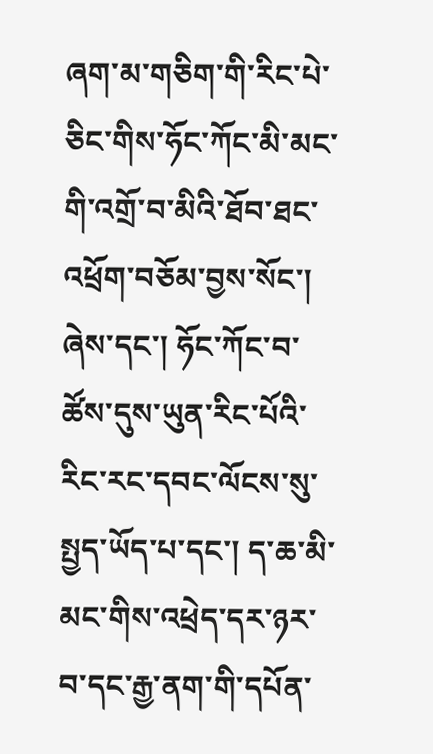ཞག་མ་གཅིག་གི་རིང་པེ་ཅིང་གིས་ཧོང་ཀོང་མི་མང་གི་འགྲོ་བ་མིའི་ཐོབ་ཐང་འཕྲོག་བཅོམ་བྱས་སོང་། ཞེས་དང་། ཧོང་ཀོང་བ་ཚོས་དུས་ཡུན་རིང་པོའི་རིང་རང་དབང་ལོངས་སུ་སྤྱད་ཡོད་པ་དང་། ད་ཆ་མི་མང་གིས་འཕྲེད་དར་ཉར་བ་དང་རྒྱ་ནག་གི་དཔོན་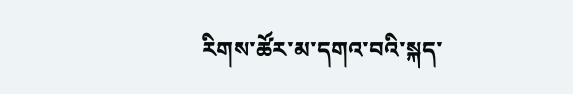རིགས་ཚོར་མ་དགའ་བའི་སྐད་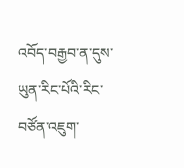འབོད་བརྒྱབ་ན་དུས་ཡུན་རིང་པོའི་རིང་བཙོན་འཇུག་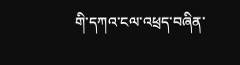གི་དཀའ་ངལ་འཕྲད་བཞིན་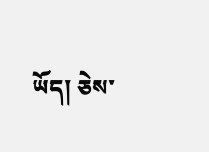ཡོད། ཅེས་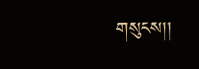གསུངས།།